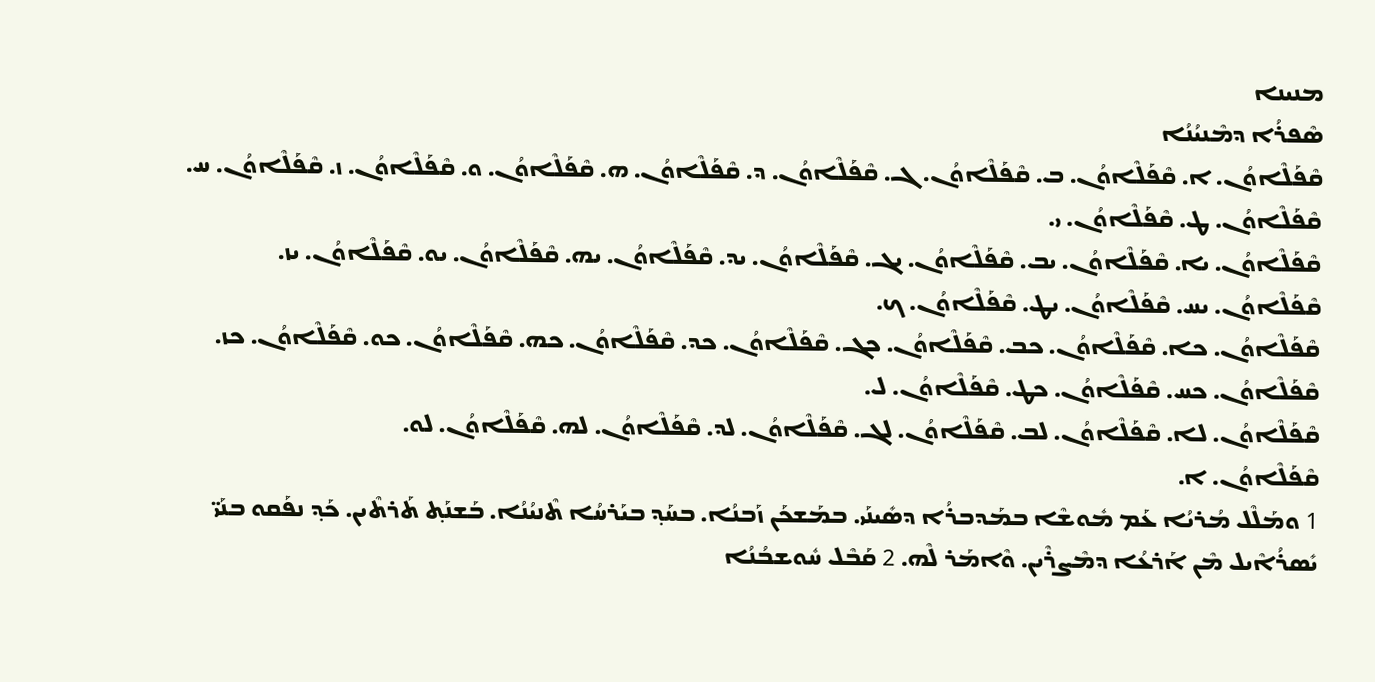ܡܢܝܢܐ
ܣܶܦܪܳܐ ܕܡܶܢܝܳܢܳܐ
ܩܶܦܰܠܶܐܘܳܢ. ܐ. ܩܶܦܰܠܶܐܘܳܢ. ܒ. ܩܶܦܰܠܶܐܘܳܢ. ܓ. ܩܶܦܰܠܶܐܘܳܢ. ܕ. ܩܶܦܰܠܶܐܘܳܢ. ܗ. ܩܶܦܰܠܶܐܘܳܢ. ܘ. ܩܶܦܰܠܶܐܘܳܢ. ܙ. ܩܶܦܰܠܶܐܘܳܢ. ܚ. ܩܶܦܰܠܶܐܘܳܢ. ܛ. ܩܶܦܰܠܶܐܘܳܢ. ܝ.
ܩܶܦܰܠܶܐܘܳܢ. ܝܐ. ܩܶܦܰܠܶܐܘܳܢ. ܝܒ. ܩܶܦܰܠܶܐܘܳܢ. ܝܓ. ܩܶܦܰܠܶܐܘܳܢ. ܝܕ. ܩܶܦܰܠܶܐܘܳܢ. ܝܗ. ܩܶܦܰܠܶܐܘܳܢ. ܝܘ. ܩܶܦܰܠܶܐܘܳܢ. ܝܙ. ܩܶܦܰܠܶܐܘܳܢ. ܝܚ. ܩܶܦܰܠܶܐܘܳܢ. ܝܛ. ܩܶܦܰܠܶܐܘܳܢ. ܟ.
ܩܶܦܰܠܶܐܘܳܢ. ܟܐ. ܩܶܦܰܠܶܐܘܳܢ. ܟܒ. ܩܶܦܰܠܶܐܘܳܢ. ܟܓ. ܩܶܦܰܠܶܐܘܳܢ. ܟܕ. ܩܶܦܰܠܶܐܘܳܢ. ܟܗ. ܩܶܦܰܠܶܐܘܳܢ. ܟܘ. ܩܶܦܰܠܶܐܘܳܢ. ܟܙ. ܩܶܦܰܠܶܐܘܳܢ. ܟܚ. ܩܶܦܰܠܶܐܘܳܢ. ܟܛ. ܩܶܦܰܠܶܐܘܳܢ. ܠ.
ܩܶܦܰܠܶܐܘܳܢ. ܠܐ. ܩܶܦܰܠܶܐܘܳܢ. ܠܒ. ܩܶܦܰܠܶܐܘܳܢ. ܠܓ. ܩܶܦܰܠܶܐܘܳܢ. ܠܕ. ܩܶܦܰܠܶܐܘܳܢ. ܠܗ. ܩܶܦܰܠܶܐܘܳܢ. ܠܘ.
ܩܶܦܰܠܶܐܘܳܢ. ܐ.
1 ܘܡܰܠܶܠ ܡܳܪܝܳܐ ܥܰܡ ܡܽܘܫܶܐ ܒܡܰܕܒܪܳܐ ܕܣܺܝܢܰܝ. ܒܡܰܫܟܰܢ ܙܰܒܢܳܐ. ܒܚܰܕ݂ ܒܝܰܪܚܳܐ ܬܶܢܝܳܢܳܐ. ܒܰܫܢܰܬ݂ ܬܰܪܬܶܝܢ. ܟܰܕ݂ ܢܦܰܩܘ ܒܢܰܝ̈ ܝܺܣܪܳܐܶܝܠ ܡܶܢ ܐܰܪܥܳܐ ܕܡܶܨܪܶܝܢ. ܘܶܐܡܰܪ ܠܶܗ. 2 ܩܰܒܶܠ ܚܽܘܫܒܳܢܳܐ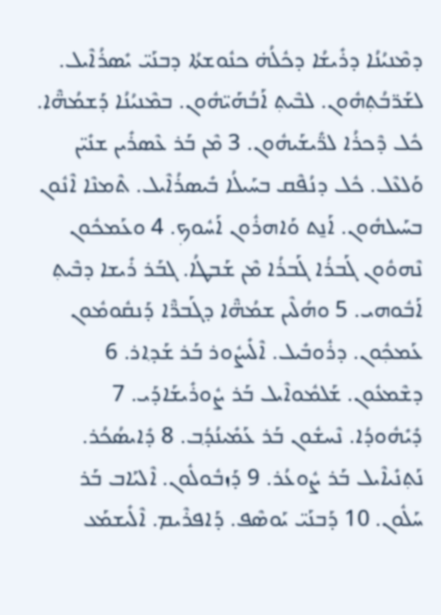ܕܡܶܢܝܳܢܳܐ ܕܪܺܝܫܳܐ ܕܟܽܠܳܗ̇ ܟܢܽܘܫܬܳܐ ܕܒܢܰܝ̈ ܝܺܣܪܳܐܶܝܠ. ܠܫܰܖ̈ܒܳܬ݂ܗܽܘܢ. ܠܒܶܝܬ݂ ܐܰܒܳܗܰܝ̈ܗܽܘܢ. ܒܡܶܢܝܳܢܳܐ ܕܰܫܡܳܗ̈ܶܐ. ܟܽܠ ܕܶܟܪܳܐ ܠܖ̈ܺܝܫܰܝܗܽܘܢ. 3 ܡܶܢ ܒܰܪ ܥܶܣܪܺܝܢ ܫܢܺܝ̈ܢ ܘܰܠܥܶܠ. ܟܽܠ ܕܢܳܦܶܩ ܒܚܰܝܠܳܐ ܒܺܝܣܪܳܐܶܝܠ. ܬܶܡܢܶܐ ܐܶܢܽܘܢ ܒܚܰܝܠܗܽܘܢ. ܐܰܢ̱ܬ ܘܰܐܗܪܽܘܢ ܐܰܚܽܘܟ݂. 4 ܘܥܰܡܟܽܘܢ ܢܶܗܘܽܘܢ ܓܰܒܪܳܐ ܓܰܒܪܳܐ ܡܶܢ ܫܰܒܛܳܐ. ܓܒܰܪ ܪܺܝܫܐ ܕܒܶܝܬ݂ ܐܰܒܽܘܗܝ. 5 ܘܗܳܠܶܝܢ ܫܡܳܗ̈ܶܐ ܕܓܰܒܖ̈ܶܐ ܕܰܢܩܽܘܡܽܘܢ ܥܰܡܟ݂ܽܘܢ. ܕܪܽܘܒܺܝܠ. ܐܶܠܺܝܨܽܘܪ ܒܰܪ ܫܰܕ݂ܐܪ. 6 ܕܫܶܡܥܽܘܢ. ܫܰܠܡܽܘܐܶܝܠ ܒܰܪ ܨܽܘܪܺܝܫܰܐܕܰܝ. 7 ܕܺܝܺܗܽܘܕܳܐ. ܢܶܚܫܽܘܢ ܒܰܪ ܥܰܡܺܝܢܳܕ݂ܳܒ. 8 ܕܺܐܝܣܳܟܳܪ. ܢܰܬ݂ܢܺܝܐܶܝܠ ܒܰܪ ܨܽܘܥܳܪ. 9 ܕܰܙܒܽܘܠܽܘܢ. ܐܶܠܝܰܐܒ ܒܰܪ ܚܰܠܽܘܢ. 10 ܕܰܒܢܰܝ̈ ܝܰܘܣܶܦ. ܕܰܐܦܪܶܝܡ. ܐܶܠܺܝܫܡܰܥ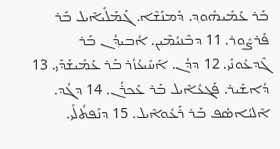ܒܰܪ ܥܰܡܺܝܗܽܘܕ݂. ܕܰܡܢܰܫܶܐ. ܓܰܡܰܠܺܝܐܶܝܠ ܒܰܪ ܦܰܪܨܽܘܪ. 11 ܕܒܶܢܝܳܡܶܝܢ. ܐܳܒܝܕ݂ܳܢ ܒܰܪ ܓܶܕܥܽܘܢܺܝ. 12 ܕܕܳܢ. ܐܰܚܺܝܥܳܙܳܪ ܒܰܪ ܥܰܡܺܝܫܰܕܰܝ. 13 ܕܳܐܫܺܝܪ. ܦܰܓܥܳܐܶܝܠ ܒܰܪ ܥܰܟܪܳܢ. 14 ܕܓܳܕ. ܐܶܠܝܳܐܣܳܦ ܒܰܪ ܪܰܥܽܘܐܶܝܠ. 15 ܕܢܰܦܬܳܠܺܝ.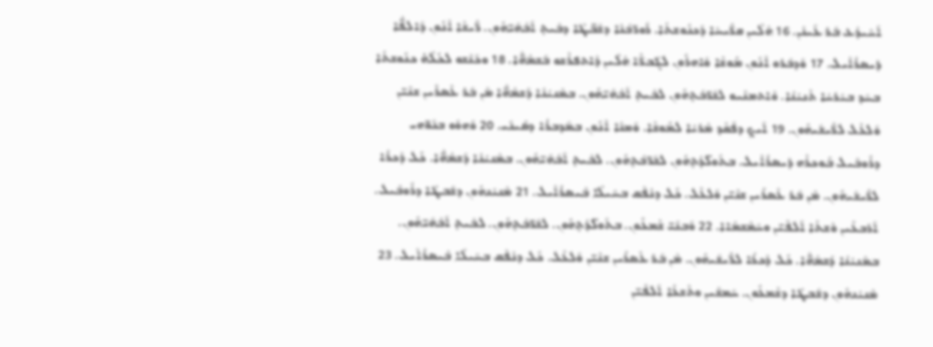ܐܰܚܺܝܕܳܥ ܒܰܪ ܥܰܝܢܳܢ. 16 ܗܳܠܶܝܢ ܩܖ̈ܺܝܚܶܐ ܕܰܟܢܽܘܫܬܳܐ. ܪܰܘܖ̈ܒܳܢܶܐ ܕܫܰܒ̈ܛܶܐ ܕܒܶܝܬ݂ ܐܰܒܳܗܰܝ̈ܗܽܘܢ. ܖ̈ܺܝܫܶܐ ܐܶܢܽܘܢ ܕܰܐܠܦ̈ܶܐ ܕܺܝܣܪܳܐܶܝܠ. 17 ܘܰܕܒܰܪܘ ܐܶܢܽܘܢ ܡܽܘܫܶܐ ܘܰܐܗܪܽܘܢ ܠܓܰܒܖ̈ܶܐ ܗܳܠܶܝܢ ܕܶܐܬܦܪܶܫܘ ܒܰܫܡܳܗ̈ܶܐ. 18 ܘܟܰܢܶܫܘ ܠܟܽܠܳܗ̇ ܟܢܽܘܫܬܳܐ ܒܚܰܕ ܒܝܰܪܚܳܐ ܬܶܢܝܳܢܳܐ. ܘܶܐܬܡܢܺܝܘ ܠܫܰܖ̈ܒܳܬ݂ܗܽܘܢ ܠܒܶܝܬ݂ ܐܰܒܳܗܰܝ̈ܗܽܘܢ. ܒܡܶܢܝܳܢܳܐ ܕܰܫܡܳܗ̈ܶܐ ܡܶܢ ܒܰܪ ܥܶܣܪܺܝܢ ܫܢܺܝ̈ܢ ܘܰܠܥܶܠ ܠܖ̈ܺܝܫܰܝܗܽܘܢ. 19 ܐܰܝܟ݂ ܕܦܰܩܶܕ ܡܳܪܝܳܐ ܠܡܽܘܫܶܐ. ܘܰܡܢܳܐ ܐܶܢܽܘܢ ܒܡܰܕܒܪܳܐ ܕܣܺܝܢܰܝ. 20 ܘܰܗܘܰܘ ܒܢܰܘ̈ܗܝ ܕܪܽܘܒܺܝܠ ܒܽܘܟܪܶܗ ܕܺܝܣܪܳܐܶܝܠ. ܒܬܰܘܠ̈ܕܳܬ݂ܗܽܘܢ ܠܫܰܖ̈ܒܳܬ݂ܗܽܘܢ. ܠܒܶܝܬ݂ ܐܰܒܳܗܰܝ̈ܗܽܘܢ. ܒܡܶܢܝܳܢܳܐ ܕܰܫܡܳܗ̈ܶܐ. ܟܽܠ ܕܶܟܪܳܐ ܠܖ̈ܺܝܫܰܝܗܽܘܢ. ܡܶܢ ܒܰܪ ܥܶܣܪܺܝܢ ܫܢܺܝ̈ܢ ܘܰܠܥܶܠ. ܟܽܠ ܕܢܳܦܶܩ ܒܚܰܝܠܳܐ ܒܺܝܣܪܳܐܶܝܠ. 21 ܡܶܢܝܳܢܗܽܘܢ ܕܫܰܒܛܳܐ ܕܪܽܘܒܺܝܠ. ܐܰܪܒܥܺܝܢ ܘܶܫܬܳܐ ܐܰܠܦܺܝ̈ܢ ܘܚܰܡܶܫܡܳܐܐ. 22 ܘܰܒܢܰܝ̈ ܫܶܡܥܽܘܢ. ܒܬܰܘܠ̈ܕܳܬ݂ܗܽܘܢ. ܠܫܰܖ̈ܒܳܬ݂ܗܽܘܢ. ܠܒܶܝܬ݂ ܐܰܒܳܗܰܝ̈ܗܽܘܢ. ܒܡܶܢܝܳܢܳܐ ܕܰܫܡܳܗ̈ܶܐ. ܟܽܠ ܕܶܟܪܳܐ ܠܖ̈ܺܝܫܰܝܗܽܘܢ. ܡܶܢ ܒܰܪ ܥܶܣܪܺܝܢ ܫܢܺܝ̈ܢ ܘܰܠܥܶܠ. ܟܽܠ ܕܢܳܦܶܩ ܒܚܰܝܠܳܐ ܒܺܝܣܪܳܐܶܝܠ. 23 ܡܶܢܝܳܢܗܽܘܢ ܕܫܰܒܛܳܐ ܕܫܶܡܥܽܘܢ. ܚܰܡܫܺܝܢ ܘܬܶܫܥܳܐ ܐܰܠܦܺܝ̈ܢ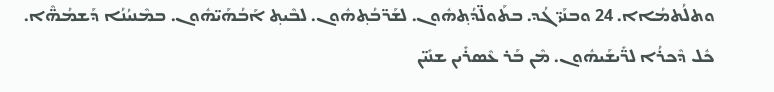ܘܬܠܳܬܡܳܐܐ. 24 ܘܒܢܰܝ̈ ܓܳܕ. ܒܬܰܘܠ̈ܕܳܬ݂ܗܽܘܢ. ܠܫܰܖ̈ܒܳܬ݂ܗܽܘܢ. ܠܒܶܝܬ݂ ܐܰܒܳܗܰܝ̈ܗܽܘܢ. ܒܡܶܢܝܳܢܳܐ ܕܰܫܡܳܗ̈ܶܐ. ܟܽܠ ܕܶܟܪܳܐ ܠܖ̈ܺܝܫܰܝܗܽܘܢ. ܡܶܢ ܒܰܪ ܥܶܣܪܺܝܢ ܫܢܺܝ̈ܢ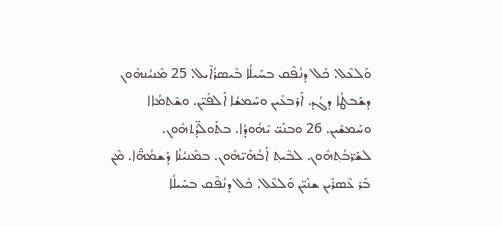ܘܰܠܥܶܠ. ܟܽܠ ܕܢܳܦܶܩ ܒܚܰܝܠܳܐ ܒܺܝܣܪܳܐܶܝܠ. 25 ܡܶܢܝܳܢܗܽܘܢ ܕܫܰܒܛܳܐ ܕܓܳܕ. ܐܰܪܒܥܺܝܢ ܘܚܰܡܫܳܐ ܐܰܠܦܺܝ̈ܢ. ܘܫܶܬܡܳܐܐ ܘܚܰܡܫܺܝܢ. 26 ܘܒܢܰܝ̈ ܝܺܗܽܘܕܳܐ. ܒܬܰܘܠ̈ܕܳܬ݂ܗܽܘܢ. ܠܫܰܖ̈ܒܳܬ݂ܗܽܘܢ. ܠܒܶܝܬ݂ ܐܰܒܳܗܰܝ̈ܗܽܘܢ. ܒܡܶܢܝܳܢܳܐ ܕܰܫܡܳܗ̈ܶܐ. ܡܶܢ ܒܰܪ ܥܶܣܪܺܝܢ ܫܢܺܝ̈ܢ ܘܰܠܥܶܠ. ܟܽܠ ܕܢܳܦܶܩ ܒܚܰܝܠܳܐ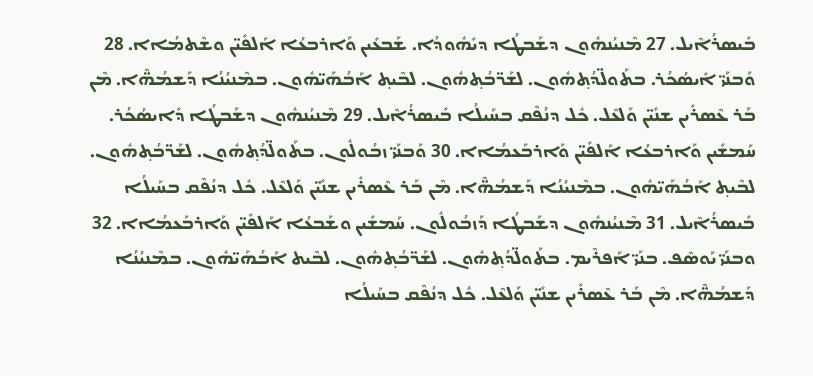ܒܺܝܣܪܳܐܶܝܠ. 27 ܡܶܢܝܳܢܗܽܘܢ ܕܫܰܒܛܳܐ ܕܝܺܗܽܘܕܳܐ. ܫܰܒܥܺܝܢ ܘܰܐܪܒܥܳܐ ܐܰܠܦܺܝ̈ܢ ܘܫܶܬܡܳܐܐ. 28 ܘܰܒܢܰܝ̈ ܐܺܝܣܳܟܳܪ. ܒܬܰܘܠ̈ܕܳܬ݂ܗܽܘܢ. ܠܫܰܖ̈ܒܳܬ݂ܗܽܘܢ. ܠܒܶܝܬ݂ ܐܰܒܳܗܰܝ̈ܗܽܘܢ. ܒܡܶܢܝܳܢܳܐ ܕܰܫܡܳܗ̈ܶܐ. ܡܶܢ ܒܰܪ ܥܶܣܪܺܝܢ ܫܢܺܝ̈ܢ ܘܰܠܥܶܠ. ܟܽܠ ܕܢܳܦܶܩ ܒܚܰܝܠܳܐ ܒܺܝܣܪܳܐܶܝܠ. 29 ܡܶܢܝܳܢܗܽܘܢ ܕܫܰܒܛܳܐ ܕܺܐܝܣܳܟܳܪ. ܚܰܡܫܺܝܢ ܘܰܐܪܒܥܳܐ ܐܰܠܦܺܝ̈ܢ ܘܰܐܪܒܰܥܡܳܐܐ. 30 ܘܰܒܢܰܝ̈ ܙܒܳܘܠܽܘܢ. ܒܬܰܘܠ̈ܕܳܬ݂ܗܽܘܢ. ܠܫܰܖ̈ܒܳܬ݂ܗܽܘܢ. ܠܒܶܝܬ݂ ܐܰܒܳܗܰܝ̈ܗܽܘܢ. ܒܡܶܢܝܳܢܳܐ ܕܰܫܡܳܗ̈ܶܐ. ܡܶܢ ܒܰܪ ܥܶܣܪܺܝܢ ܫܢܺܝ̈ܢ ܘܰܠܥܶܠ. ܟܽܠ ܕܢܳܦܶܩ ܒܚܰܝܠܳܐ ܒܺܝܣܪܳܐܶܝܠ. 31 ܡܶܢܝܳܢܗܽܘܢ ܕܫܰܒܛܳܐ ܕܰܙܒܳܘܠܽܘܢ. ܚܰܡܫܺܝܢ ܘܫܰܒܥܳܐ ܐܰܠܦܺܝ̈ܢ ܘܰܐܪܒܰܥܡܳܐܐ. 32 ܘܒܢܰܝ̈ ܝܰܘܣܶܦ. ܒܢܰܝ̈ ܐܰܦܪܶܝܡ. ܒܬܰܘܠ̈ܕܳܬ݂ܗܽܘܢ. ܠܫܰܖ̈ܒܳܬ݂ܗܽܘܢ. ܠܒܶܝܬ ܐܰܒܳܗܰܝ̈ܗܽܘܢ. ܒܡܶܢܝܳܢܳܐ ܕܰܫܡܳܗ̈ܶܐ. ܡܶܢ ܒܰܪ ܥܶܣܪܺܝܢ ܫܢܺܝ̈ܢ ܘܰܠܥܶܠ. ܟܽܠ ܕܢܳܦܶܩ ܒܚܰܝܠܳܐ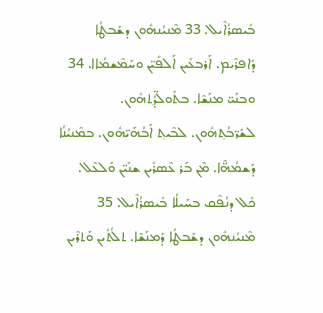ܒܺܝܣܪܳܐܶܝܠ. 33 ܡܶܢܝܳܢܗܽܘܢ ܕܫܰܒܛܳܐ ܕܰܐܦܪܶܝܡ. ܐܰܪܒܥܺܝܢ ܐܰܠܦܺܝ̈ܢ ܘܚܰܡܶܫܡܳܐܐ. 34 ܘܒܢܰܝ̈ ܡܢܰܫܶܐ. ܒܬܰܘܠ̈ܕܳܬ݂ܗܽܘܢ. ܠܫܰܖ̈ܒܳܬ݂ܗܽܘܢ. ܠܒܶܝܬ݂ ܐܰܒܳܗܰܝ̈ܗܽܘܢ. ܒܡܶܢܝܳܢܳܐ ܕܰܫܡܳܗ̈ܶܐ. ܡܶܢ ܒܰܪ ܥܶܣܪܺܝܢ ܫܢܺܝ̈ܢ ܘܰܠܥܶܠ. ܟܽܠ ܕܢܳܦܶܩ ܒܚܰܝܠܳܐ ܒܺܝܣܪܳܐܶܝܠ. 35 ܡܶܢܝܳܢܗܽܘܢ ܕܫܰܒܛܳܐ ܕܰܡܢܰܫܶܐ. ܬܠܳܬܺܝܢ ܘܰܬܪܶܝܢ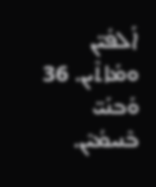ܐܰܠܦܺܝ̈ܢ ܘܡܰܐܬܶܝܢ. 36 ܘܰܒܢܰܝ̈ ܒܶܢܝܡܳܝܶܢ.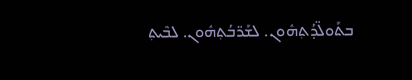ܒܬܰܘܠ̈ܕܳܬ݂ܗܽܘܢ. ܠܫܰܖ̈ܒܳܬ݂ܗܽܘܢ. ܠܒܶܝܬ݂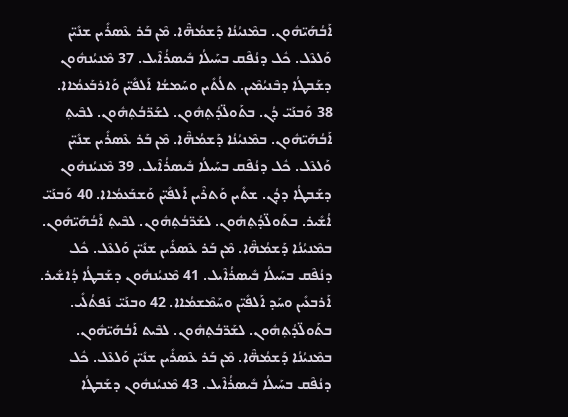ܐܰܒܳܗܰܝ̈ܗܽܘܢ. ܒܡܶܢܝܳܢܳܐ ܕܰܫܡܳܗ̈ܶܐ. ܡܶܢ ܒܰܪ ܥܶܣܪܺܝܢ ܫܢܺܝ̈ܢ ܘܰܠܥܶܠ. ܟܽܠ ܕܢܳܦܶܩ ܒܚܰܝܠܳܐ ܒܺܝܣܪܳܐܶܝܠ. 37 ܡܶܢܝܳܢܗܽܘܢ ܕܫܰܒܛܳܐ ܕܒܶܢܝܳܡܶܝܢ. ܬܠܳܬܺܝܢ ܘܚܰܡܫܳܐ ܐܰܠܦܺܝ̈ܢ ܘܰܐܪܒܰܥܡܳܐܐ. 38 ܘܰܒܢܰܝ̈ ܕܳܢ. ܒܬܰܘܠ̈ܕܳܬ݂ܗܽܘܢ. ܠܫܰܖ̈ܒܳܬ݂ܗܽܘܢ. ܠܒܶܝܬ݂ ܐܰܒܳܗܰܝ̈ܗܽܘܢ. ܒܡܶܢܝܳܢܳܐ ܕܰܫܡܳܗ̈ܶܐ. ܡܶܢ ܒܰܪ ܥܶܣܪܺܝܢ ܫܢܺܝ̈ܢ ܘܰܠܥܶܠ. ܟܽܠ ܕܢܳܦܶܩ ܒܚܰܝܠܳܐ ܒܺܝܣܪܳܐܶܝܠ. 39 ܡܶܢܝܳܢܗܽܘܢ ܕܫܰܒܛܳܐ ܕܕܳܢ. ܫܬܺܝܢ ܘܰܬܪܶܝܢ ܐܰܠܦܺܝ̈ܢ ܘܰܫܒܰܥܡܳܐܐ. 40 ܘܰܒܢܰܝ̈ ܐܳܫܺܝܪ. ܒܬܰܘܠ̈ܕܳܬ݂ܗܽܘܢ. ܠܫܰܖ̈ܒܳܬ݂ܗܽܘܢ. ܠܒܶܝܬ݂ ܐܰܒܳܗܰܝ̈ܗܽܘܢ. ܒܡܶܢܝܳܢܳܐ ܕܰܫܡܳܗ̈ܶܐ. ܡܶܢ ܒܰܪ ܥܶܣܪܺܝܢ ܫܢܺܝ̈ܢ ܘܰܠܥܶܠ. ܟܽܠ ܕܢܳܦܶܩ ܒܚܰܝܠܳܐ ܒܺܝܣܪܳܐܶܝܠ. 41 ܡܶܢܝܳܢܗܽܘܢ ܕܫܰܒܛܳܐ ܕܳܐܫܺܝܪ. ܐܰܪܒܥܺܝܢ ܘܚܰܕ ܐܰܠܦܺܝ̈ܢ ܘܚܰܡܶܫܡܳܐܐ. 42 ܘܒܢܰܝ̈ ܢܰܦܬܳܠܺܝ. ܒܬܰܘܠ̈ܕܳܬ݂ܗܽܘܢ. ܠܫܰܖ̈ܒܳܬ݂ܗܽܘܢ. ܠܒܶܝܬ ܐܰܒܳܗܰܝ̈ܗܽܘܢ. ܒܡܶܢܝܳܢܳܐ ܕܰܫܡܳܗ̈ܶܐ. ܡܶܢ ܒܰܪ ܥܶܣܪܺܝܢ ܫܢܺܝ̈ܢ ܘܰܠܥܶܠ. ܟܽܠ ܕܢܳܦܶܩ ܒܚܰܝܠܳܐ ܒܺܝܣܪܳܐܶܝܠ. 43 ܡܶܢܝܳܢܗܽܘܢ ܕܫܰܒܛܳܐ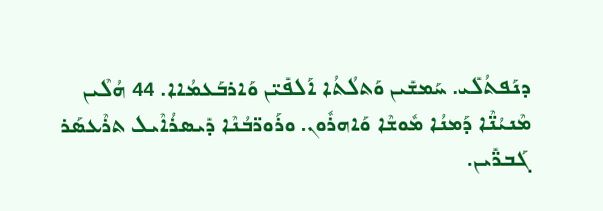ܕܢܰܦܬܳܠܺܝ. ܚܰܡܫܺܝܢ ܘܰܬܠܳܬܳܐ ܐܰܠܦܺܝ̈ܢ ܘܰܐܪܒܰܥܡܳܐܐ. 44 ܗܳܠܶܝܢ ܡܶܢܝܳܢ̈ܶܐ ܕܰܡܢܳܐ ܡܽܘܫܶܐ ܘܰܐܗܪܽܘܢ. ܘܪܰܘܖ̈ܒܳܢܶܐ ܕܺܝܣܪܳܐܶܝܠ ܬܪܶܥܣܰܪ ܓܰܒܖ̈ܺܝܢ.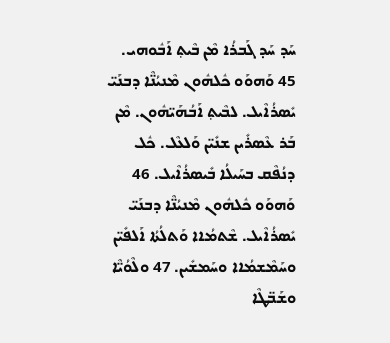ܚܰܕ ܚܰܕ ܓܰܒܪܳܐ ܡܶܢ ܒܶܝܬ݂ ܐܰܒܽܘܗܝ. 45 ܘܰܗܘܰܘ ܟܽܠܗܽܘܢ ܡܶܢܝܳܢ̈ܶܐ ܕܒܢܰܝ̈ ܝܺܣܪܳܐܶܝܠ. ܠܒܶܝܬ݂ ܐܰܒܳܗܰܝ̈ܗܽܘܢ. ܡܶܢ ܒܰܪ ܥܶܣܪܺܝܢ ܫܢܺܝ̈ܢ ܘܰܠܥܶܠ. ܟܽܠ ܕܢܳܦܶܩ ܒܚܰܝܠܳܐ ܒܺܝܣܪܳܐܶܝܠ. 46 ܘܰܗܘܰܘ ܟܽܠܗܽܘܢ ܡܶܢܝܳܢ̈ܶܐ ܕܒܢܰܝ̈ ܝܺܣܪܳܐܶܝܠ. ܫܶܬܡܳܐܐ ܘܰܬܠܳܬܳܐ ܐܰܠܦܺܝ̈ܢ ܘܚܰܡܶܫܡܳܐܐ ܘܚܰܡܫܺܝܢ. 47 ܘܠܶܘܳܝ̈ܶܐ ܘܫܰܒ̈ܛܶܐ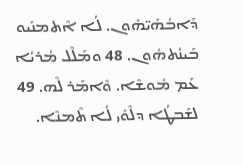ܕܰܐܒܳܗܰܝ̈ܗܽܘܢ. ܠܳܐ ܐܶܬܡܢܺܝܘ ܒܰܝܢܳܬܗܽܘܢ. 48 ܘܡܰܠܶܠ ܡܳܪܝܳܐ ܥܰܡ ܡܽܘܫܶܐ. ܘܶܐܡܰܪ ܠܶܗ. 49 ܠܫܰܒܛܳܐ ܕܠܶܘܺܝ ܠܳܐ ܬܶܡܢܶܐ.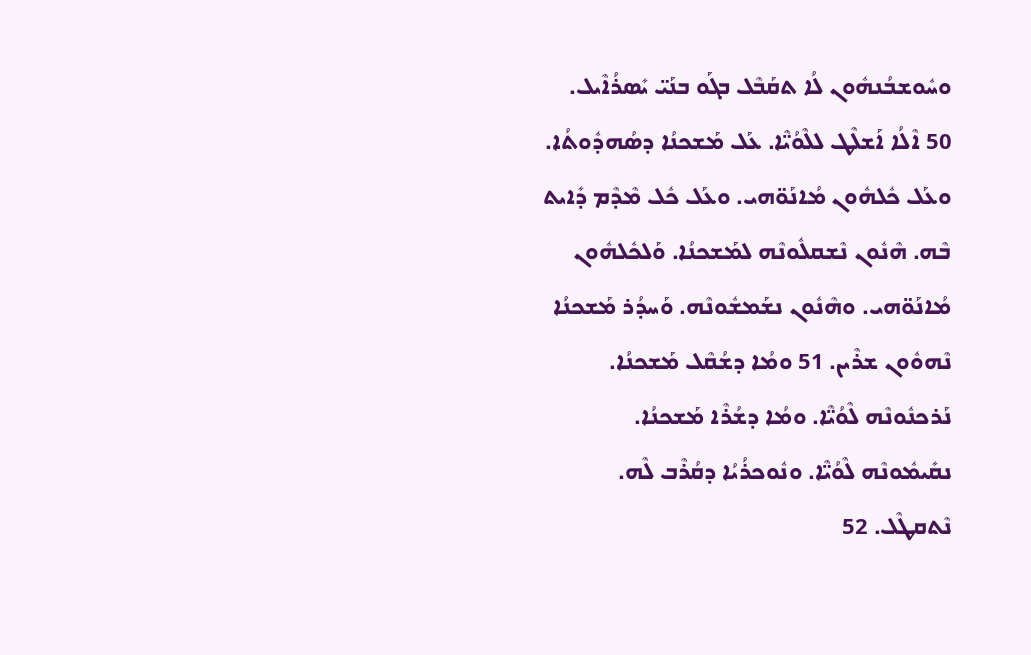ܘܚܽܘܫܒܳܢܗܽܘܢ ܠܳܐ ܬܩܰܒܶܠ ܒܓܰܘ ܒܢܰܝ̈ ܝܺܣܪܳܐܶܝܠ. 50 ܐܶܠܳܐ ܐܰܫܠܶܛ ܠܠܶܘܳܝ̈ܶܐ. ܥܰܠ ܡܰܫܟܢܳܐ ܕܣܳܗܕܽܘܬܳܐ. ܘܥܰܠ ܟܽܠܗܽܘܢ ܡܳܐܢܰܘ̈ܗܝ. ܘܥܰܠ ܟܽܠ ܡܶܕܶܡ ܕܺܐܝܬ ܒܶܗ. ܗܶܢܽܘܢ ܢܶܫܩܠܽܘܢܶܗ ܠܡܰܫܟܢܳܐ. ܘܰܠܟܽܠܗܽܘܢ ܡܳܐܢܰܘ̈ܗܝ. ܘܗܶܢܽܘܢ ܢܫܰܡܫܽܘܢܶܗ. ܘܰܚܕܳܪ ܡܰܫܟܢܳܐ ܢܶܗܘܽܘܢ ܫܪܶܝܢ. 51 ܘܡܳܐ ܕܫܳܩܶܠ ܡܰܫܟܢܳܐ. ܢܰܪܟܢܽܘܢܶܗ ܠܶܘܳܝ̈ܶܐ. ܘܡܳܐ ܕܫܳܪܶܐ ܡܰܫܟܢܳܐ. ܢܩܺܝܡܽܘܢܶܗ ܠܶܘܳܝ̈ܶܐ. ܘܢܽܘܟܪܳܝܳܐ ܕܩܳܪܶܒ ܠܶܗ. ܢܶܬܩܛܶܠ. 52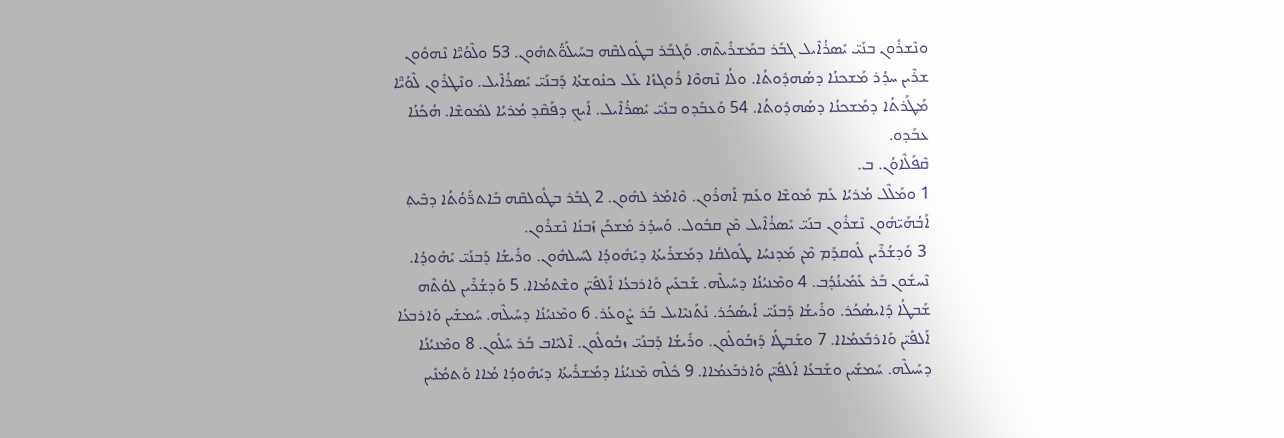ܘܢܶܫܪܽܘܢ ܒܢܰܝ̈ ܝܺܣܪܳܐܶܝܠ ܓܒܰܪ ܒܡܰܫܪܺܝܬܶܗ. ܘܰܓܒܰܪ ܒܛܽܘܠܩܶܗ ܒܚܰܝܠܰܘ̈ܳܬܗܽܘܢ. 53 ܘܠܶܘܳܝ̈ܶܐ ܢܶܗܘܽܘܢ ܫܪܶܝܢ ܚܕܳܪ ܡܰܫܟܢܳܐ ܕܣܳܗܕܽܘܬܳܐ. ܘܠܳܐ ܢܶܗܘܶܐ ܪܽܘܓܙܳܐ ܥܰܠ ܟܢܽܘܫܬܳܐ ܕܰܒܢܰܝ̈ ܝܺܣܪܳܐܶܝܠ. ܘܢܶܛܪܽܘܢ ܠܶܘܳܝ̈ܶܐ ܡܰܛܰܪܬܳܐ ܕܡܰܫܟܢܳܐ ܕܣܳܗܕܽܘܬܳܐ. 54 ܘܰܥܒܰܕܘ ܒܢܰܝ̈ ܝܺܣܪܳܐܶܝܠ. ܐܰܝܟ݂ ܕܦܰܩܶܕ ܡܳܪܝܳܐ ܠܡܽܘܫܶܐ. ܗܳܟܰܢܳܐ ܥܒܰܕܘ.
ܩܶܦܰܠܶܐܘܳܢ. ܒ.
1 ܘܡܰܠܶܠ ܡܳܪܝܳܐ ܥܰܡ ܡܽܘܫܶܐ ܘܥܰܡ ܐܰܗܪܽܘܢ. ܘܶܐܡܰܪ ܠܗܽܘܢ. 2 ܓܒܰܪ ܒܛܽܘܠܩܶܗ ܒܰܐܬܖ̈ܰܘܳܬܳܐ ܕܒܶܝܬ݂ ܐܰܒܳܗܰܝ̈ܗܽܘܢ ܢܶܫܪܽܘܢ ܒܢܰܝ̈ ܝܺܣܪܳܐܶܝܠ ܡܶܢ ܩܒܽܘܠ. ܘܰܚܕܳܪ ܡܰܫܟܰܢ ܙܰܒܢܳܐ ܢܶܫܪܽܘܢ.
 3 ܘܰܕܫܳܪܶܝܢ ܠܽܘܩܕܰܡ ܡܶܢ ܡܰܕܢܚܳܐ ܛܽܘܠܩܳܐ ܕܡܰܫܪܺܝܬܳܐ ܕܝܺܗܽܘܕܳܐ ܠܚܰܝܠܗܽܘܢ. ܘܪܺܝܫܳܐ ܕܰܒܢܰܝ̈ ܝܺܗܽܘܕܳܐ. ܢܶܚܫܽܘܢ ܒܰܪ ܥܰܡܺܝܢܳܕ݂ܳܒ. 4 ܘܡܶܢܝܳܢܳܐ ܕܚܰܝܠܶܗ. ܫܰܒܥܺܝܢ ܘܰܐܪܒܥܳܐ ܐܰܠܦܺܝ̈ܢ ܘܫܶܬܡܳܐܐ. 5 ܘܰܕܫܳܪܶܝܢ ܠܘܳܬܶܗ ܫܰܒܛܳܐ ܕܺܐܝܣܳܟܳܪ. ܘܪܺܝܫܳܐ ܕܰܒܢܰܝ̈ ܐܺܝܣܳܟܳܪ. ܢܰܬܰܢܝܶܐܝܠ ܒܰܪ ܨܽܘܥܳܪ. 6 ܘܡܶܢܝܳܢܳܐ ܕܚܰܝܠܶܗ. ܚܰܡܫܺܝܢ ܘܰܐܪܒܥܳܐ ܐܰܠܦܺܝ̈ܢ ܘܰܐܪܒܰܥܡܳܐܐ. 7 ܘܫܰܒܛܳܐ ܕܰܙܒܳܘܠܽܘܢ. ܘܪܺܝܫܳܐ ܕܰܒܢܰܝ̈ ܙܒܳܘܠܽܘܢ. ܐܶܠܝܰܐܒ ܒܰܪ ܚܰܠܽܘܢ. 8 ܘܡܶܢܝܳܢܳܐ ܕܚܰܝܠܶܗ. ܚܰܡܫܺܝܢ ܘܫܰܒܥܳܐ ܐܰܠܦܺܝ̈ܢ ܘܰܐܪܒܰܥܡܳܐܐ. 9 ܟܽܠܶܗ ܡܶܢܝܳܢܳܐ ܕܡܰܫܪܺܝܬܳܐ ܕܝܺܗܽܘܕܳܐ ܡܳܐܐ ܘܰܬܡܳܢܺܝܢ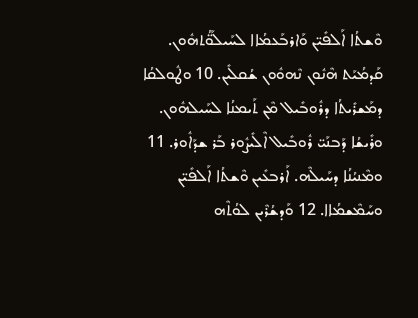ܘܶܫܬܳܐ ܐܰܠܦܺܝ̈ܢ ܘܰܐܪܒܰܥܡܳܐܐ ܠܚܰܝܠܰܘ̈ܳܬܗܽܘܢ. ܩܰܕܡܳܝܰܬ ܗܶܢܽܘܢ ܢܶܗܘܽܘܢ ܫܳܩܠܺܝܢ. 10 ܘܛܽܘܠܩܳܐ ܕܡܰܫܪܺܝܬܳܐ ܕܪܽܘܒܺܝܠ ܡܶܢ ܬܰܝܡܢܳܐ ܠܚܰܝܠܗܽܘܢ. ܘܪܺܝܫܳܐ ܕܰܒܢܰܝ̈ ܪܽܘܒܺܝܠ ܐܶܠܺܝܨܽܘܪ ܒܰܪ ܫܕܰܐܽܘܪ. 11 ܘܡܶܢܝܳܢܳܐ ܕܚܰܝܠܶܗ. ܐܰܪܒܥܺܝܢ ܘܶܫܬܳܐ ܐܰܠܦܺܝ̈ܢ ܘܚܰܡܶܫܡܳܐܐ. 12 ܘܰܕܫܳܪܶܝܢ ܠܘܳܬܶܗ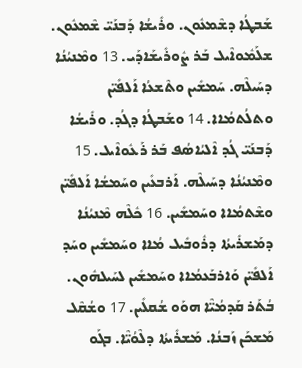ܫܰܒܛܳܐ ܕܫܶܡܥܽܘܢ. ܘܪܺܝܫܳܐ ܕܰܒܢܰܝ̈ ܫܶܡܥܽܘܢ. ܫܠܰܡܽܘܐܶܝܠ ܒܰܪ ܨܽܘܪܺܝܫܰܐܕܰܝ. 13 ܘܡܶܢܝܳܢܳܐ ܕܚܰܝܠܶܗ. ܚܰܡܫܺܝܢ ܘܬܶܫܥܳܐ ܐܰܠܦܺܝ̈ܢ ܘܬܠܳܬܡܳܐܐ. 14 ܘܫܰܒܛܳܐ ܕܓܳܕ. ܘܪܺܝܫܳܐ ܕܰܒܢܰܝ̈ ܓܳܕ ܐܶܠܝܳܐܣܳܦ ܒܰܪ ܪܰܥܽܘܐܶܝܠ. 15 ܘܡܶܢܝܳܢܳܐ ܕܚܰܝܠܶܗ. ܐܰܪܒܥܺܝܢ ܘܚܰܡܫܳܐ ܐܰܠܦܺܝ̈ܢ ܘܫܶܬܡܳܐܐ ܘܚܰܡܫܺܝܢ. 16 ܟܽܠܶܗ ܡܶܢܝܳܢܳܐ ܕܡܰܫܪܺܝܬܳܐ ܕܪܽܘܒܺܝܠ ܡܳܐܐ ܘܚܰܡܫܺܝܢ ܘܚܰܕ ܐܰܠܦܺܝ̈ܢ ܘܰܐܪܒܰܥܡܳܐܐ ܘܚܰܡܫܺܝܢ ܠܚܰܝܠܗܽܘܢ. ܒܳܬܰܪ ܩܰܕܡܳܝ̈ܶܐ ܗܘܰܘ ܫܳܩܠܺܝܢ. 17 ܘܫܳܩܶܠ ܡܰܫܟܰܢ ܙܰܒܢܳܐ. ܡܰܫܪܺܝܬܳܐ ܕܠܶܘܳܝ̈ܶܐ. ܒܓܰܘ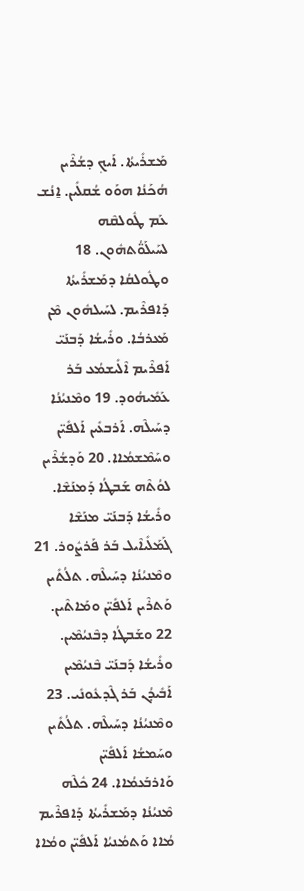ܡܰܫܪܺܝܬܳܐ. ܐܰܝܟ݂ ܕܫܳܪܶܝܢ ܗܳܟܰܢܳܐ ܗܘܰܘ ܫܳܩܠܺܝܢ. ܐ̱ܢܳܫ ܥܰܡ ܛܽܘܠܩܶܗ ܠܚܰܝܠܰܘ̈ܳܬܗܽܘܢ. 18 ܘܛܽܘܠܩܳܐ ܕܡܰܫܪܺܝܬܳܐ ܕܰܐܦܪܶܝܡ. ܠܚܰܝܠܗܽܘܢ ܡܶܢ ܡܰܥܪܒܳܐ. ܘܪܺܝܫܳܐ ܕܰܒܢܰܝ̈ ܐܰܦܪܶܝܡ ܐܶܠܺܝܫܡܳܥ ܒܰܪ ܥܰܡܺܝܗܳܘܕ. 19 ܘܡܶܢܝܳܢܳܐ ܕܚܰܝܠܶܗ. ܐܰܪܒܥܺܝܢ ܐܰܠܦܺܝ̈ܢ ܘܚܰܡܶܫܡܳܐܐ. 20 ܘܰܕܫܳܪܶܝܢ ܠܘܳܬܶܗ ܫܰܒܛܳܐ ܕܰܡܢܰܫܶܐ. ܘܪܺܝܫܳܐ ܕܰܒܢܰܝ̈ ܡܢܰܫܶܐ ܓܰܡܰܠܺܝܐܶܝܠ ܒܰܪ ܦܰܪܨܽܘܪ. 21 ܘܡܶܢܝܳܢܳܐ ܕܚܰܝܠܶܗ. ܬܠܳܬܺܝܢ ܘܰܬܪܶܝܢ ܐܰܠܦܺܝ̈ܢ ܘܡܰܐܬܶܝܢ. 22 ܘܫܰܒܛܳܐ ܕܒܶܢܝܳܡܶܝܢ. ܘܪܺܝܫܳܐ ܕܰܒܢܰܝ̈ ܒܶܢܝܳܡܶܝܢ ܐܰܒܺܝܕܳܢ ܒܰܪ ܓܶܕܥܽܘܢܺܝ. 23 ܘܡܶܢܝܳܢܳܐ ܕܚܰܝܠܶܗ. ܬܠܳܬܺܝܢ ܘܚܰܡܫܳܐ ܐܰܠܦܺܝ̈ܢ ܘܰܐܪܒܰܥܡܳܐܐ. 24 ܟܽܠܶܗ ܡܶܢܝܳܢܳܐ ܕܡܰܫܪܺܝܬܳܐ ܕܰܐܦܪܶܝܡ ܡܳܐܐ ܘܰܬܡܳܢܝܳܐ ܐܰܠܦܺܝ̈ܢ ܘܡܳܐܐ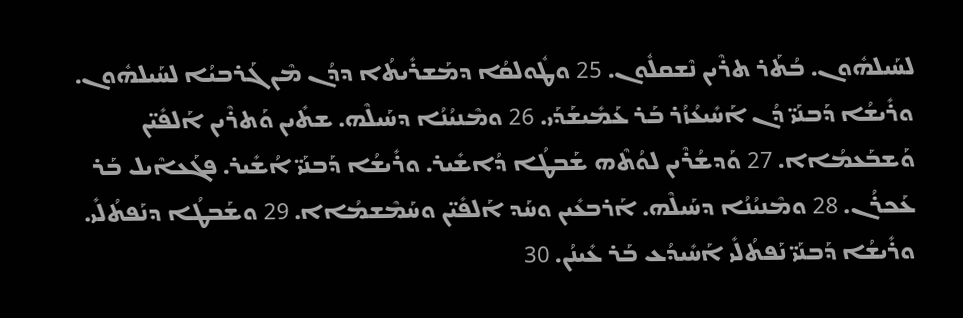ܠܚܰܝܠܗܽܘܢ. ܒܳܬܰܪ ܬܪܶܝܢ ܢܶܫܩܠܽܘܢ. 25 ܘܛܽܘܠܩܳܐ ܕܡܰܫܪܺܝܬܳܐ ܕܕܳܢ ܡܶܢ ܓܰܪܒܝܳܐ ܠܚܰܝܠܗܽܘܢ. ܘܪܺܝܫܳܐ ܕܰܒܢܰܝ̈ ܕܳܢ ܐܰܚܺܝܥܳܙܳܪ ܒܰܪ ܥܰܡܺܝܫܰܕܰܝ. 26 ܘܡܶܢܝܳܢܳܐ ܕܚܰܝܠܶܗ. ܫܬܺܝܢ ܘܰܬܪܶܝܢ ܐܰܠܦܺܝ̈ܢ ܘܰܫܒܰܥܡܳܐܐ. 27 ܘܰܕܫܳܪܶܝܢ ܠܘܳܬܶܗ ܫܰܒܛܳܐ ܕܳܐܫܺܝܪ. ܘܪܺܝܫܳܐ ܕܰܒܢܰܝ̈ ܐܳܫܺܝܪ. ܦܓܰܥܐܶܝܠ ܒܰܪ ܥܰܟܪܳܢ. 28 ܘܡܶܢܝܳܢܳܐ ܕܚܰܝܠܶܗ. ܐܰܪܒܥܺܝܢ ܘܚܰܕ ܐܰܠܦܺܝ̈ܢ ܘܚܰܡܶܫܡܳܐܐ. 29 ܘܫܰܒܛܳܐ ܕܢܰܦܬܳܠܺܝ. ܘܪܺܝܫܳܐ ܕܰܒܢܰܝ̈ ܢܰܦܬܳܠܺܝ ܐܰܚܺܝܕܳܥ ܒܰܪ ܥܺܝܢܳܢ. 30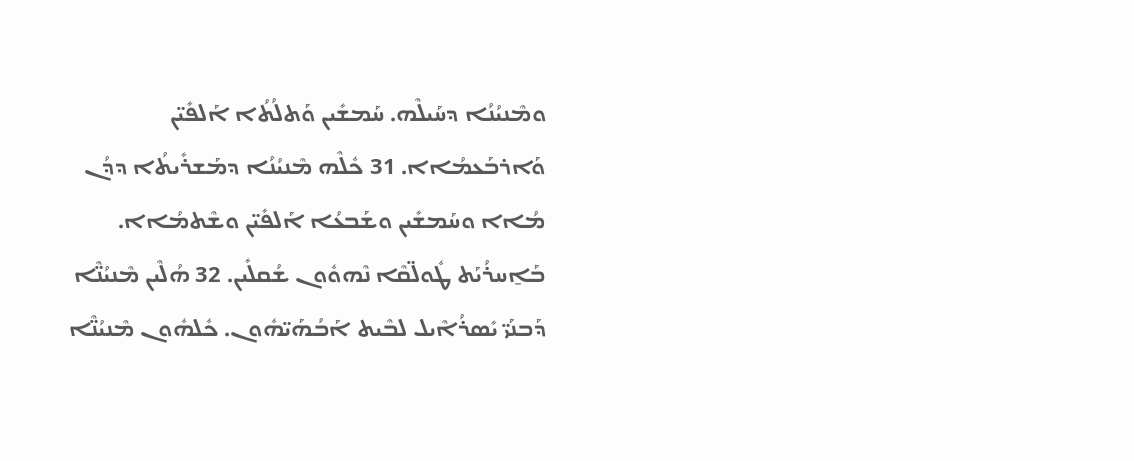ܘܡܶܢܝܳܢܳܐ ܕܚܰܝܠܶܗ. ܚܰܡܫܺܝܢ ܘܰܬܠܳܬܳܐ ܐܰܠܦܺܝ̈ܢ ܘܰܐܪܒܰܥܡܳܐܐ. 31 ܟܽܠܶܗ ܡܶܢܝܳܢܳܐ ܕܡܰܫܪܺܝܬܳܐ ܕܕܳܢ ܡܳܐܐ ܘܚܰܡܫܺܝܢ ܘܫܰܒܥܳܐ ܐܰܠܦܺܝ̈ܢ ܘܫܶܬܡܳܐܐ. ܒܰܐ̱ܚܪܳܝܰܬ ܛܽܘܠ̈ܩܶܐ ܢܶܗܘܽܘܢ ܫܳܩܠܺܝܢ. 32 ܗܳܠܶܝܢ ܡܶܢܝܳܢ̈ܶܐ ܕܰܒܢܰܝ̈ ܝܺܣܪܳܐܶܝܠ ܠܒܶܝܬ ܐܰܒܳܗܰܝ̈ܗܽܘܢ. ܟܽܠܗܽܘܢ ܡܶܢܝܳܢ̈ܶܐ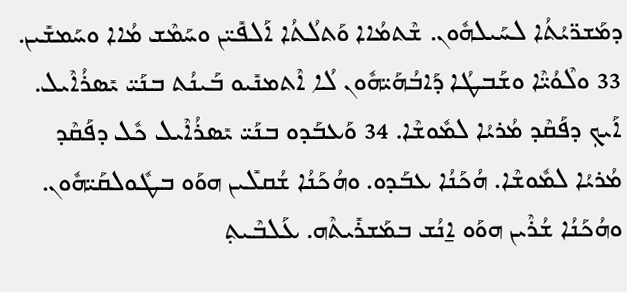ܕܡܰܫܖ̈ܝܳܬܳܐ ܠܚܰܝܠܗܽܘܢ. ܫܶܬܡܳܐܐ ܘܰܬܠܳܬܳܐ ܐܰܠܦܺܝ̈ܢ ܘܚܰܡܶܫ ܡܳܐܐ ܘܚܰܡܫܺܝܢ. 33 ܘܠܶܘܳܝ̈ܶܐ ܘܫܰܒܛܳܐ ܕܰܐܒܳܗܰܝ̈ܗܽܘܢ ܠܳܐ ܐܶܬܡܢܺܝܘ ܒܰܝܢܳܬ ܒܢܰܝ̈ ܝܺܣܪܳܐܶܝܠ. ܐܰܝܟ݂ ܕܦܰܩܶܕ ܡܳܪܝܳܐ ܠܡܽܘܫܶܐ. 34 ܘܰܥܒܰܕܘ ܒܢܰܝ̈ ܝܺܣܪܳܐܶܝܠ ܟܽܠ ܕܦܰܩܶܕ ܡܳܪܝܳܐ ܠܡܽܘܫܶܐ. ܗܳܟܰܢܳܐ ܥܒܰܕܘ. ܘܗܳܟܰܢܳܐ ܫܳܩܠܺܝܢ ܗܘܰܘ ܒܛܽܘܠܩܰܝ̈ܗܽܘܢ. ܘܗܳܟܰܢܳܐ ܫܳܪܶܝܢ ܗܘܰܘ ܐ̱ܢܳܫ ܒܡܰܫܪܺܝܬܶܗ. ܥܰܠܒܶܝܬ݂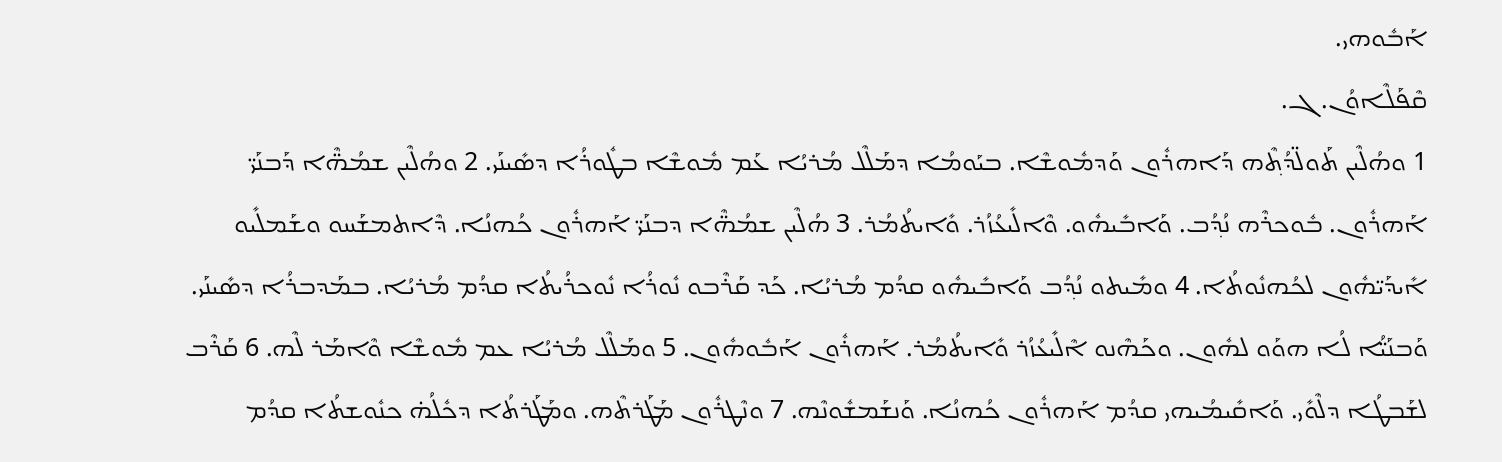ܐܰܒܽܘܗܝ.
ܩܶܦܰܠܶܐܘܳܢ. ܓ.
1 ܘܗܳܠܶܝܢ ܬܰܘܠ̈ܕܳܬ݂ܶܗ ܕܰܐܗܪܽܘܢ ܘܰܕܡܽܘܫܶܐ. ܒܝܰܘܡܳܐ ܕܡܰܠܶܠ ܡܳܪܝܳܐ ܥܰܡ ܡܽܘܫܶܐ ܒܛܽܘܪܳܐ ܕܣܺܝܢܰܝ. 2 ܘܗܳܠܶܝܢ ܫܡܳܗ̈ܶܐ ܕܰܒܢܰܝ̈ ܐܰܗܪܽܘܢ. ܒܽܘܟܪܶܗ ܢܳܕ݂ܳܒ. ܘܰܐܒܺܝܗܽܘ. ܘܶܐܠܺܝܥܳܙܳܪ. ܘܺܐܝܬܳܡܳܪ. 3 ܗܳܠܶܝܢ ܫܡܳܗ̈ܶܐ ܕܒܢܰܝ̈ ܐܰܗܪܽܘܢ ܟܳܗܢܳܐ. ܕܶܐܬܡܫܰܚܘ ܘܫܰܡܠܺܝܘ ܐܺܝܕܰܝ̈ܗܽܘܢ ܠܟܳܗܢܽܘܬܳܐ. 4 ܘܡܺܝܬܘ ܢܳܕ݂ܳܒ ܘܰܐܒܺܝܗܽܘ ܩܕܳܡ ܡܳܪܝܳܐ. ܟܰܕ ܩܰܪܶܒܘ ܢܽܘܪܳܐ ܢܽܘܟܪܳܝܬܳܐ ܩܕܳܡ ܡܳܪܝܳܐ. ܒܡܰܕܒܪܳܐ ܕܣܺܝܢܰܝ. ܘܰܒܢܰܝ̈ܳܐ ܠܳܐ ܗܘܰܘ ܠܗܽܘܢ. ܘܟܰܗܶܢܘ ܐܶܠܺܝܥܳܙܳܪ ܘܺܐܝܬܳܡܳܪ. ܐܰܗܪܽܘܢ ܐܰܒܽܘܗܽܘܢ. 5 ܘܡܰܠܶܠ ܡܳܪܝܳܐ ܥܡ ܡܽܘܫܶܐ ܘܶܐܡܰܪ ܠܶܗ. 6 ܩܰܪܶܒ ܠܫܰܒܛܳܐ ܕܠܶܘܺܝ. ܘܰܐܩܺܝܡܳܝܗܝ ܩܕܳܡ ܐܰܗܪܽܘܢ ܟܳܗܢܳܐ. ܘܰܢܫܰܡܫܽܘܢܶܗ. 7 ܘܢܶܛܪܽܘܢ ܡܰܛܰܪܬܶܗ. ܘܡܰܛܰܪܬܳܐ ܕܟܽܠܳܗ̇ ܟܢܽܘܫܬܳܐ ܩܕܳܡ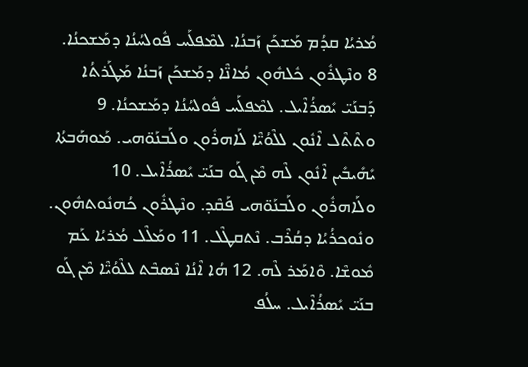ܡܳܪܝܳܐ ܩܕܳܡ ܡܰܫܟܰܢ ܙܰܒܢܳܐ. ܠܡܶܦܠܰܚ ܦܽܘܠܚܳܢܳܐ ܕܡܰܫܟܢܳܐ. 8 ܘܢܶܛܪܽܘܢ ܟܽܠܗܽܘܢ ܡܳܐܢ̈ܶܐ ܕܡܰܫܟܰܢ ܙܰܒܢܳܐ ܡܰܛܰܪܬܳܐ ܕܰܒܢܰܝ̈ ܝܺܣܪܳܐܶܝܠ. ܠܡܶܦܠܰܚ ܦܽܘܠܚܳܢܳܐ ܕܡܰܫܟܢܳܐ. 9 ܘܬܶܬܶܠ ܐܶܢܽܘܢ ܠܠܶܘܳܝ̈ܶܐ ܠܰܐܗܪܽܘܢ ܘܠܰܒܢܰܘ̈ܗܝ. ܡܰܘܗܰܒܬܳܐ ܝܺܗܺܝܒܺܝܢ ܐܶܢܽܘܢ ܠܶܗ ܡܶܢ ܓܰܘ ܒܢܰܝ̈ ܝܺܣܪܳܐܶܝܠ. 10 ܘܠܰܐܗܪܽܘܢ ܘܠܰܒܢܰܘ̈ܗܝ ܦܰܩܶܕ. ܘܢܶܛܪܽܘܢ ܟܳܗܢܽܘܬܗܽܘܢ. ܘܢܽܘܟܪܳܝܳܐ ܕܩܳܪܶܒ. ܢܶܬܩܛܶܠ. 11 ܘܡܰܠܶܠ ܡܳܪܝܳܐ ܥܰܡ ܡܽܘܫܶܐ. ܘܶܐܡܰܪ ܠܶܗ. 12 ܗܳܐ ܐܶܢܳܐ ܢܶܣܒܶܬ ܠܠܶܘܳܝ̈ܶܐ ܡܶܢ ܓܰܘ ܒܢܰܝ̈ ܝܺܣܪܳܐܶܝܠ. ܚܠܳܦ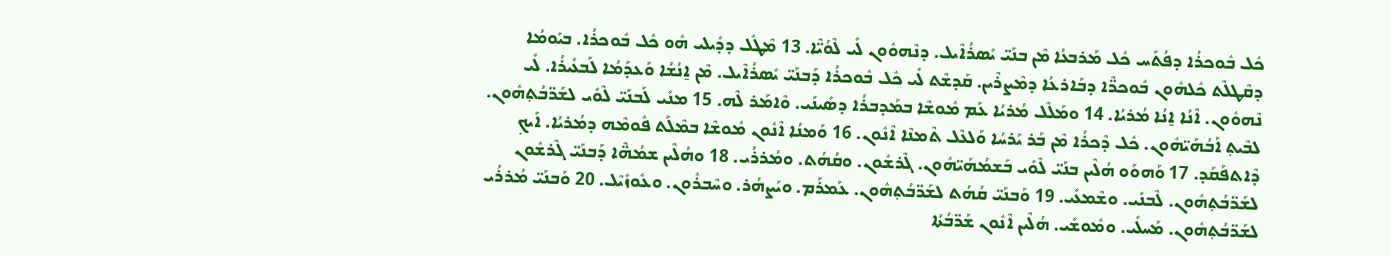ܟܽܠ ܒܽܘܟܪܳܐ ܕܦܳܬܰܚ ܟܽܠ ܡܰܪܒܥܳܐ ܡܶܢ ܒܢܰܝ̈ ܝܺܣܪܳܐܶܝܠ. ܕܢܶܗܘܽܘܢ ܠܺܝ ܠܶܘܳܝ̈ܶܐ. 13 ܡܶܛܽܠ ܕܕܺܝܠܝ ܗܽܘ ܟܽܠ ܒܽܘܟܪܳܐ. ܒܝܰܘܡܳܐ ܕܩܶܛܠܶܬ ܟܽܠܗܽܘܢ ܒܽܘܟܖ̈ܶܐ ܕܒܰܐܪܥܳܐ ܕܡܶܨܪܶܝܢ. ܩܰܕܫܶܬ ܠܺܝ ܟܽܠ ܒܽܘܟܪܳܐ ܕܰܒܢܰܝ̈ ܝܺܣܪܳܐܶܝܠ. ܡܶܢ ܐ̱ܢܳܫܳܐ ܘܰܥܕܰܡܳܐ ܠܰܒܥܺܝܪܳܐ. ܠܺܝ ܢܶܗܘܽܘܢ. ܐܶܢܳܐ ܐ̱ܢܳܐ ܡܳܪܝܳܐ. 14 ܘܡܰܠܶܠ ܡܳܪܝܳܐ ܥܰܡ ܡܽܘܫܶܐ ܒܡܰܕܒܪܳܐ ܕܣܺܝܢܰܝ. ܘܶܐܡܰܪ ܠܶܗ. 15 ܡܢܺܝ ܠܰܒܢܰܝ̈ ܠܶܘܺܝ ܠܫܰܖ̈ܒܳܬ݂ܗܽܘܢ. ܠܒܶܝܬ݂ ܐܰܒܳܗܰܝ̈ܗܽܘܢ. ܟܽܠ ܕܶܟܪܳܐ ܡܶܢ ܒܰܪ ܝܰܪܚܳܐ ܘܰܠܥܶܠ ܬܶܡܢܶܐ ܐܶܢܽܘܢ. 16 ܘܰܡܢܳܐ ܐܶܢܽܘܢ ܡܽܘܫܶܐ ܒܡܶܠܰܬ ܦܽܘܡܶܗ ܕܡܳܪܝܳܐ. ܐܰܝܟ݂ ܕܶܐܬܦܰܩܰܕ. 17 ܘܰܗܘܰܘ ܗܳܠܶܝܢ ܒܢܰܝ̈ ܠܶܘܺܝ ܒܰܫܡܳܗܰܝ̈ܗܽܘܢ. ܓܶܪܫܽܘܢ. ܘܩܳܗܳܬ. ܘܡܳܪܪܳܝ. 18 ܘܗܳܠܶܝܢ ܫܡܳܗ̈ܶܐ ܕܰܒܢܰܝ̈ ܓܶܪܫܽܘܢ ܠܫܰܖ̈ܒܳܬ݂ܗܽܘܢ. ܠܶܒܢܺܝ. ܘܫܶܡܥܺܝ. 19 ܘܰܒܢܰܝ̈ ܩܳܗܳܬ ܠܫܰܖ̈ܒܳܬ݂ܗܽܘܢ. ܥܰܡܪܰܡ. ܘܝܰܨܗܳܪ. ܘܚܶܒܪܽܘܢ. ܘܥܽܘܙܺܝܶܠ. 20 ܘܰܒܢܰܝ̈ ܡܳܪܪܳܝ ܠܫܰܖ̈ܒܳܬ݂ܗܽܘܢ. ܡܰܚܠܺܝ. ܘܡܽܘܫܺܝ. ܗܳܠܶܝܢ ܐܶܢܽܘܢ ܫܰܖ̈ܒܳܬܳܐ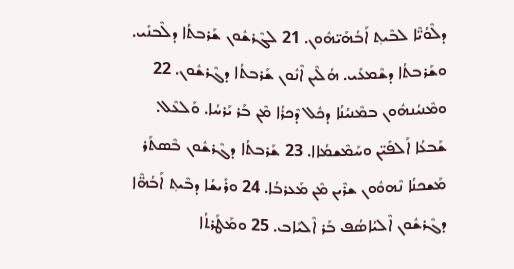ܕܠܶܘܳܝ̈ܶܐ ܠܒܶܝܬ݂ ܐܰܒܳܗܰܝ̈ܗܽܘܢ. 21 ܠܓܶܪܫܽܘܢ ܫܰܪܒܬܳܐ ܕܠܶܒܢܺܝ. ܘܫܰܪܒܬܳܐ ܕܫܶܡܥܺܝ. ܗܳܠܶܝܢ ܐܶܢܽܘܢ ܫܰܪܒܬܳܐ ܕܓܶܪܫܽܘܢ. 22 ܘܡܶܢܝܳܢܗܽܘܢ ܒܡܶܢܝܳܢܳܐ ܕܟܽܠ ܕܶܟܪܳܐ ܡܶܢ ܒܰܪ ܝܰܪܚܳܐ. ܘܰܠܥܶܠ. ܫܰܒܥܳܐ ܐܰܠܦܺܝ̈ܢ ܘܚܰܡܶܫܡܳܐܐ. 23 ܫܰܪܒܬܳܐ ܕܓܶܪܫܽܘܢ ܒܶܣܬܰܪ ܡܰܫܟܢܳܐ ܢܶܗܘܽܘܢ ܫܪܶܝܢ ܡܶܢ ܡܰܥܪܒܳܐ. 24 ܘܪܺܝܫܳܐ ܕܒܶܝܬ݂ ܐܰܒܳܗ̈ܶܐ ܕܓܶܪܫܽܘܢ ܐܶܠܝܳܐܣܳܦ ܒܰܪ ܐܶܠܝܰܐܒ. 25 ܘܡܰܛܰܪܬܳܐ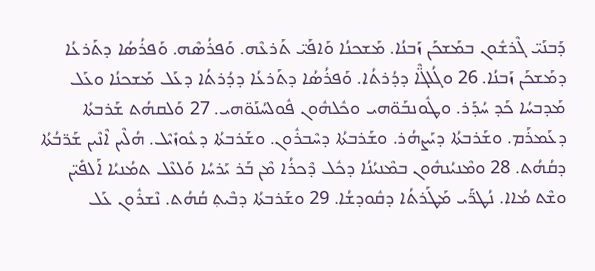ܕܰܒܢܰܝ̈ ܓܶܪܫܽܘܢ ܒܡܰܫܟܰܢ ܙܰܒܢܳܐ. ܡܰܫܟܢܳܐ ܘܰܐܦܰܝ̈ ܬܰܪܥܶܗ. ܘܰܦܪܳܣܶܗ. ܘܰܦܪܳܣܳܐ ܕܬܰܪܥܳܐ ܕܡܰܫܟܰܢ ܙܰܒܢܳܐ. 26 ܘܓܳܠܓ̈ܶܐ ܕܕܳܪܬܳܐ. ܘܰܦܪܳܣܳܐ ܕܬܰܪܥܳܐ ܕܕܳܪܬܳܐ ܕܥܰܠ ܡܰܫܟܢܳܐ ܘܥܰܠ ܡܰܕܒܚܳܐ ܟܰܕ ܚܳܕܰܪ. ܘܛܽܘܢܒܰܘ̈ܗܝ ܘܟܽܠܗܽܘܢ ܦܽܘܠܚܳܢܰܘ̈ܗܝ. 27 ܘܰܠܩܗܳܬ ܫܰܪܒܬܳܐ ܕܥܰܡܪܰܡ. ܘܫܰܪܒܬܳܐ ܕܝܰܨܗܳܪ. ܘܫܰܪܒܬܳܐ ܕܚܶܒܪܽܘܢ. ܘܫܰܪܒܬܳܐ ܕܥܽܘܙܺܝܶܠ. ܗܳܠܶܝܢ ܐܶܢܶܝܢ ܫܰܖ̈ܒܳܬܳܐ ܕܩܳܗܳܬ. 28 ܘܡܶܢܝܳܢܗܽܘܢ ܒܡܶܢܝܳܢܳܐ ܕܟܽܠ ܕܶܟܪܳܐ ܡܶܢ ܒܰܪ ܝܰܪܚܳܐ ܘܰܠܥܶܠ ܬܡܳܢܝܳܐ ܐܰܠܦܺܝ̈ܢ ܘܫܶܬ ܡܳܐܐ. ܢܳܛܖ̈ܰܝ ܡܰܛܰܪܬܳܐ ܕܩܽܘܕܫܳܐ. 29 ܘܫܰܪܒܬܳܐ ܕܒܶܝܬ݂ ܩܳܗܳܬ. ܢܶܫܪܽܘܢ ܥܰܠ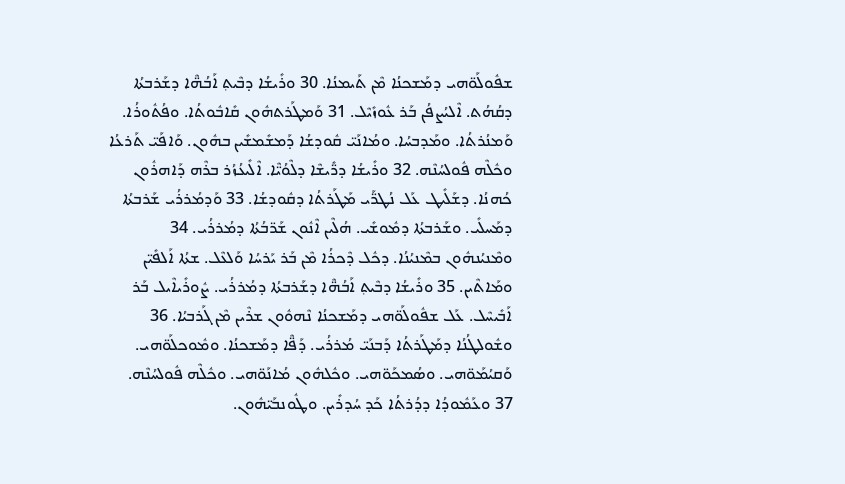ܫܦܽܘܠܰܘ̈ܗܝ ܕܡܰܫܟܢܳܐ ܡܶܢ ܬܰܝܡܢܳܐ. 30 ܘܪܺܝܫܳܐ ܕܒܶܝܬ݂ ܐܰܒܳܗ̈ܶܐ ܕܫܰܪܒܬܳܐ ܕܩܳܗܳܬ. ܐܶܠܝܳܨܦܳܢ ܒܰܪ ܥܽܘܙܺܝܶܠ. 31 ܘܰܡܛܰܪܬܗܽܘܢ ܩܺܐܒܽܘܬܳܐ. ܘܦܳܬܽܘܪܳܐ. ܘܰܡܢܳܪܬܳܐ. ܘܡܰܕܒܚܳܐ. ܘܡܳܐܢܰܝ̈ ܩܽܘܕܫܳܐ ܕܰܡܫܺܡܫܺܝܢ ܒܗܽܘܢ. ܘܰܐܦܰܝ̈ ܬܰܪܥܳܐ ܘܟܽܠܶܗ ܦܽܘܠܚܳܢܶܗ. 32 ܘܪܺܝܫܳܐ ܕܖ̈ܺܝܫܶܐ ܕܠܶܘܳܝ̈ܶܐ. ܐܶܠܺܝܥܳܙܳܪ ܒܪܶܗ ܕܰܐܗܪܽܘܢ ܟܳܗܢܳܐ. ܕܫܰܠܺܝܛ ܥܰܠ ܢܳܛܖ̈ܰܝ ܡܰܛܰܪܬܳܐ ܕܩܽܘܕܫܳܐ. 33 ܘܰܕܡܳܪܪܳܝ ܫܰܪܒܬܳܐ ܕܡܰܚܠܺܝ. ܘܫܰܪܒܬܳܐ ܕܡܽܘܫܺܝ. ܗܳܠܶܝܢ ܐܶܢܽܘܢ ܫܰܖ̈ܒܳܬܳܐ ܕܡܳܪܪܳܝ. 34 ܘܡܶܢܝܳܢܗܽܘܢ ܒܡܶܢܝܳܢܳܐ. ܕܟܽܠ ܕܶܟܪܳܐ ܡܶܢ ܒܰܪ ܝܰܪܚܳܐ ܘܰܠܥܶܠ. ܫܬܳܐ ܐܰܠܦܺܝ̈ܢ ܘܡܰܐܬܶܝܢ. 35 ܘܪܺܝܫܳܐ ܕܒܶܝܬ݂ ܐܰܒܳܗ̈ܶܐ ܕܫܰܪܒܬܳܐ ܕܡܳܪܪܳܝ. ܨܽܘܪܺܝܐܶܝܠ ܒܰܪ ܐܰܒܺܝܚܶܠ. ܥܰܠ ܫܦܽܘܠܰܘ̈ܗܝ ܕܡܰܫܟܢܳܐ ܢܶܗܘܽܘܢ ܫܪܶܝܢ ܡܶܢ ܓܰܪܒܝܳܐ. 36 ܘܫܽܘܠܛܳܢܳܐ ܕܡܰܛܰܪܬܳܐ ܕܰܒܢܰܝ̈ ܡܳܪܪܳܝ. ܕܰܦ̈ܶܐ ܕܡܰܫܟܢܳܐ. ܘܡܽܘܟܠܰܘ̈ܗܝ. ܘܰܩܝܳܡܰܘ̈ܗܝ. ܘܣܳܡܟܰܘ̈ܗܝ. ܘܟܽܠܗܽܘܢ ܡܳܐܢܰܘ̈ܗܝ. ܘܟܽܠܶܗ ܦܽܘܠܚܳܢܶܗ. 37 ܘܥܰܡܽܘܕܳܐ ܕܕܳܪܬܳܐ ܟܰܕ ܚܳܕܪܺܝܢ. ܘܛܽܘܢܒܰܝ̈ܗܽܘܢ.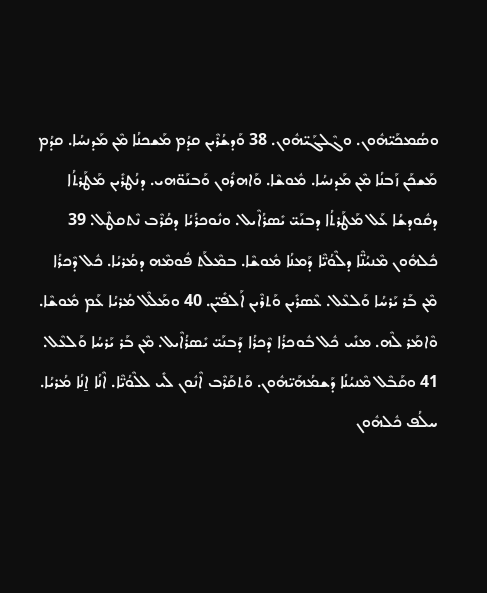ܘܣܳܡܟܰܝ̈ܗܽܘܢ. ܘܓܶܠܓܰܝ̈ܗܽܘܢ. 38 ܘܰܕܫܳܪܶܝܢ ܩܕܳܡ ܡܰܫܟܢܳܐ ܡܶܢ ܡܰܕܢܚܳܐ. ܩܕܳܡ ܡܰܫܟܰܢ ܙܰܒܢܳܐ ܡܶܢ ܡܰܕܢܚܳܐ. ܡܽܘܫܶܐ. ܘܰܐܗܪܽܘܢ ܘܰܒܢܰܘ̈ܗܝ. ܕܢܳܛܪܺܝܢ ܡܰܛܰܪܬܳܐ ܕܩܽܘܕܫܳܐ ܥܰܠ ܡܰܛܰܪܬܳܐ ܕܒܢܰܝ̈ ܝܺܣܪܳܐܶܝܠ. ܘܢܽܘܟܪܳܝܳܐ ܕܩܳܪܶܒ ܢܶܬܩܛܶܠ. 39 ܟܽܠܗܽܘܢ ܡܶܢܝܳܢ̈ܶܐ ܕܠܶܘܳܝ̈ܶܐ ܕܰܡܢܳܐ ܡܽܘܫܶܐ. ܒܡܶܠܰܬ ܦܽܘܡܶܗ ܕܡܳܪܝܳܐ. ܟܽܠ ܕܶܟܪܳܐ ܡܶܢ ܒܰܪ ܝܰܪܚܳܐ ܘܰܠܥܶܠ. ܥܶܣܪܺܝܢ ܘܰܬܪܶܝܢ ܐܰܠܦܺܝ̈ܢ. 40 ܘܡܰܠܶܠ ܡܳܪܝܳܐ ܥܰܡ ܡܽܘܫܶܐ. ܘܶܐܡܰܪ ܠܶܗ. ܡܢܺܝ ܟܽܠ ܒܽܘܟܪܳܐ ܕܶܟܪܳܐ ܕܰܒܢܰܝ̈ ܝܺܣܪܳܐܶܝܠ. ܡܶܢ ܒܰܪ ܝܰܪܚܳܐ ܘܰܠܥܶܠ. 41 ܘܩܰܒܶܠ ܡܶܢܝܳܢܳܐ ܕܰܫܡܳܗܰܝ̈ܗܽܘܢ. ܘܰܬܩܰܪܶܒ ܐܶܢܽܘܢ ܠܺܝ ܠܠܶܘܳܝ̈ܶܐ. ܐܶܢܳܐ ܐ̱ܢܳܐ ܡܳܪܝܳܐ. ܚܠܳܦ ܟܽܠܗܽܘܢ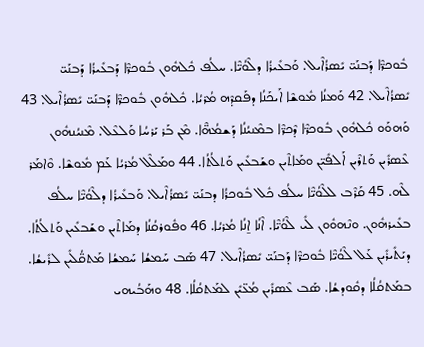ܒܽܘܟܖ̈ܶܐ ܕܰܒܢܰܝ̈ ܝܺܣܪܳܐܶܝܠ. ܘܰܒܥܺܝܪܳܐ ܕܠܶܘܳܝ̈ܶܐ. ܚܠܳܦ ܟܽܠܗܽܘܢ ܒܽܘܟܖ̈ܶܐ ܕܰܒܥܺܝܪܳܐ ܕܰܒܢܰܝ̈ ܝܺܣܪܳܐܶܝܠ. 42 ܘܰܡܢܳܐ ܡܽܘܫܶܐ ܐܰܝܟܰܢܳܐ ܕܦܰܩܕܶܗ ܡܳܪܝܳܐ. ܟܽܠܗܽܘܢ ܒܽܘܟܖ̈ܶܐ ܕܰܒܢܰܝ̈ ܝܺܣܪܳܐܶܝܠ. 43 ܘܰܗܘܰܘ ܟܽܠܗܽܘܢ ܒܽܘܟܖ̈ܶܐ ܕܶܟܖ̈ܶܐ ܒܡܶܢܝܳܢܳܐ ܕܰܫܡܳܗ̈ܶܐ. ܡܶܢ ܒܰܪ ܝܰܪܚܳܐ ܘܰܠܥܶܠ. ܡܶܢܝܳܢܗܽܘܢ ܥܶܣܪܺܝܢ ܘܰܬܪܶܝܢ ܐܰܠܦܺܝ̈ܢ ܘܡܰܐܬܶܝܢ ܘܫܰܒܥܺܝܢ ܘܰܬܠܳܬܳܐ. 44 ܘܡܰܠܶܠ ܡܳܪܝܳܐ ܥܰܡ ܡܽܘܫܶܐ. ܘܶܐܡܰܪ ܠܶܗ. 45 ܩܰܪܶܒ ܠܠܶܘܳܝ̈ܶܐ ܚܠܳܦ ܟܽܠ ܒܽܘܟܪܳܐ ܕܒܢܰܝ̈ ܝܺܣܪܳܐܶܝܠ. ܘܰܒܥܺܝܪܳܐ ܕܠܶܘܳܝ̈ܶܐ ܚܠܳܦ ܒܥܺܝܪܗܽܘܢ. ܘܢܶܗܘܽܘܢ ܠܺܝ ܠܶܘܳܝ̈ܶܐ. ܐܶܢܳܐ ܐ̱ܢܳܐ ܡܳܪܝܳܐ. 46 ܘܦܽܘܪܩܳܢܳܐ ܕܡܰܐܬܶܝܢ ܘܫܰܒܥܺܝܢ ܘܰܬܠܳܬܳܐ. ܕܝܰܬܺܝܪܺܝܢ ܥܰܠ ܠܶܘܳܝ̈ܶܐ ܒܽܘܟܖ̈ܶܐ ܕܰܒܢܰܝ̈ ܝܺܣܪܳܐܶܝܠ. 47 ܣܰܒ ܚܰܡܫܳܐ ܚܰܡܫܳܐ ܡܰܬܩ̈ܳܠܺܝܢ ܠܪܺܝܫܳܐ. ܒܡܰܬܩܳܠܳܐ ܕܩܽܘܕܫܳܐ. ܣܰܒ ܥܶܣܪܺܝܢ ܡܳܥ̈ܝܺܢ ܠܡܰܬܩܳܠܳܐ. 48 ܘܗܰܒܳܝܗܝ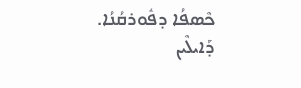ܟܶܣܦܳܐ ܕܦܽܘܪܩܳܢܳܐ. ܕܰܐܝܠܶܝܢ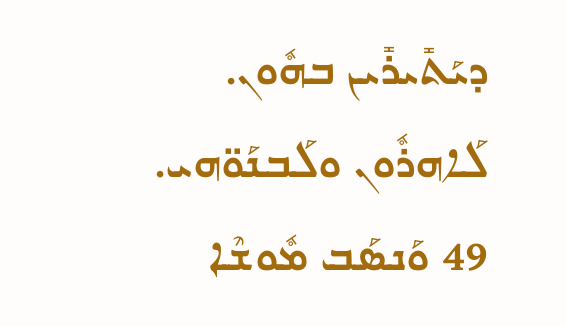ܕܝܰܬܺܝܪܺܝܢ ܒܗܽܘܢ. ܠܰܐܗܪܽܘܢ ܘܠܰܒܢܰܘ̈ܗܝ. 49 ܘܰܢܣܰܒ ܡܽܘܫܶܐ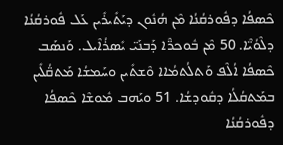ܟܶܣܦܳܐ ܕܦܽܘܪܩܳܢܳܐ ܡܶܢ ܗܳܢܽܘܢ ܕܝܰܬܺܝܪܺܝܢ ܥܰܠ ܦܽܘܪܩܳܢܳܐ ܕܠܶܘܳܝ̈ܶܐ. 50 ܡܶܢ ܒܽܘܟܖ̈ܶܐ ܕܰܒܢܰܝ̈ ܝܺܣܪܳܐܶܝܠ. ܘܰܢܣܰܒ ܟܶܣܦܳܐ ܐܳܠܶܦ ܘܰܬܠܳܬܡܳܐܐ ܘܶܫܬܺܝܢ ܘܚܰܡܫܳܐ ܡܰܬܩ̈ܳܠܺܝܢ ܒܡܰܬܩܳܠܳܐ ܕܩܽܘܕܫܳܐ. 51 ܘܝܰܗܒ ܡܽܘܫܶܐ ܟܶܣܦܳܐ ܕܦܽܘܪܩܳܢܳܐ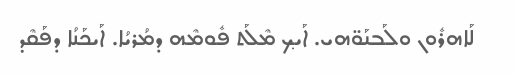ܠܰܐܗܪܽܘܢ ܘܠܰܒܢܰܘ̈ܗܝ. ܐܰܝܟ݂ ܡܶܠܰܬ ܦܽܘܡܶܗ ܕܡܳܪܝܳܐ. ܐܰܝܟܰܢܳܐ ܕܦܰܩܶܕ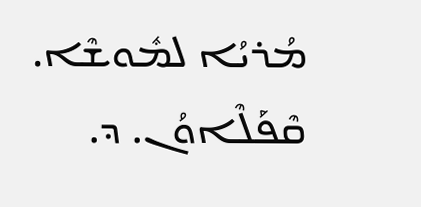ܡܳܪܝܳܐ ܠܡܽܘܫܶܐ.
ܩܶܦܰܠܶܐܘܳܢ. ܕ.